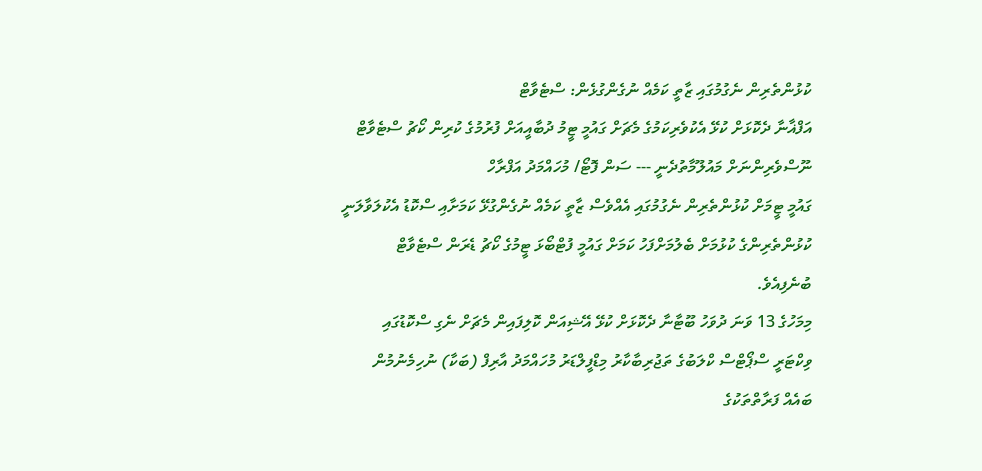ކުޅުންތެރިން ނެގުމުގައި ޒާތީ ކަމެއް ނުގެންގުޅެން: ސްޓެވާޓް
އަފްޣާނާ ދެކޮޅަށް ކުޅޭ އެކުވެރިކަމުގެ މެޗަށް ގައުމީ ޓީމު ދުބާއީއަށް ފުރުމުގެ ކުރިން ކޯޗު ސްޓެވާޓް ނޫސްވެރިންނަށް މައުލޫމާތުދެނީ --- ސަން ފޮޓޯ/ މުހައްމަދު އަފްރާހް
ގައުމީ ޓީމަށް ކުޅުންތެރިން ނެގުމުގައި އެއްވެސް ޒާތީ ކަމެއް ނުގެންގުޅޭ ކަމަށާއި ސްކޮޑު އެކުލަވާލަނީ ކުޅުންތެރިންގެ ކުޅުމަށް ބެލުމަށްފަހު ކަމަށް ގައުމީ ފުޓްބޯޅަ ޓީމުގެ ކޯޗު ޑެރަން ސްޓެވާޓް ބުނެފިއެވެ.
މިމަހުގެ 13 ވަނަ ދުވަހު ބޫޓާނާ ދެކޮޅަށް ކުޅޭ އޭޝިއަން ކޮލިފައިން މެޗަށް ނެގި ސްކޮޑުގައި ވިކްޓަރީ ސްޕޯޓްސް ކްލަބުގެ ތަޖުރިބާކާރު މިޑްފީލްޑަރު މުހައްމަދު އާރިފް (ބަކާ) ނުހިމެނުމުން ބައެއް ފަރާތްތަކުގެ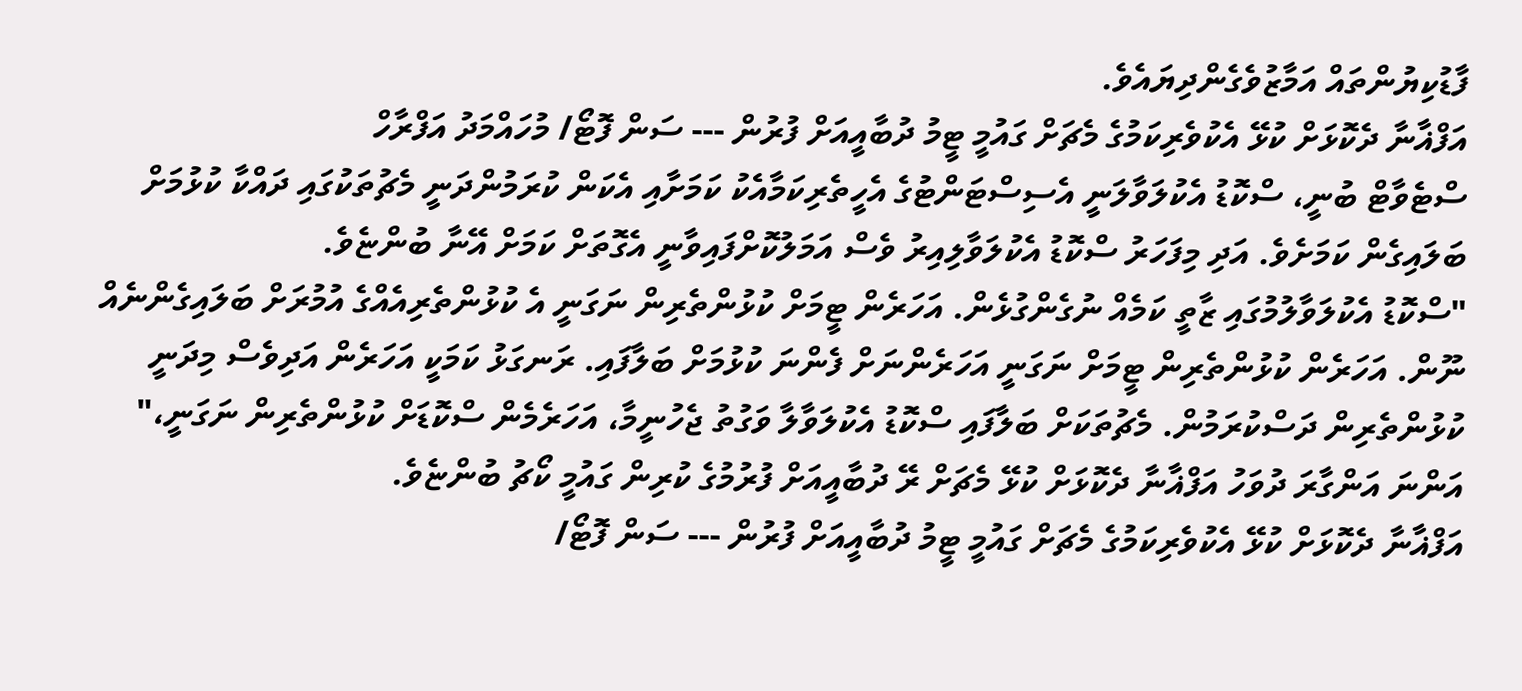ފާޑުކިޔުންތައް އަމާޒުވެގެންދިޔައެވެ.
އަފްޣާނާ ދެކޮޅަށް ކުޅޭ އެކުވެރިކަމުގެ މެޗަށް ގައުމީ ޓީމު ދުބާއީއަށް ފުރުން --- ސަން ފޮޓޯ/ މުހައްމަދު އަފްރާހް
ސްޓެވާޓް ބުނީ، ސްކޮޑު އެކުލަވާލަނީ އެސިސްޓަންޓުގެ އެހީތެރިކަމާއެކު ކަމަށާއި އެކަން ކުރަމުންދަނީ މެޗުތަކުގައި ދައްކާ ކުޅުމަށް ބަލައިގެން ކަމަށެވެ. އަދި މިފަހަރު ސްކޮޑު އެކުލަވާލިއިރު ވެސް އަމަލުކޮށްފައިވާނީ އެގޮތަށް ކަމަށް އޭނާ ބުންޏެވެ.
"ސްކޮޑު އެކުލަވާލުމުގައި ޒާތީ ކަމެއް ނުގެންގުޅެން. އަހަރެން ޓީމަށް ކުޅުންތެރިން ނަގަނީ އެ ކުޅުންތެރިއެއްގެ އުމުރަށް ބަލައިގެންނެއް ނޫން. އަހަރެން ކުޅުންތެރިން ޓީމަށް ނަގަނީ އަހަރެންނަށް ފެންނަ ކުޅުމަށް ބަލާފައި. ރަނގަޅު ކަމަކީ އަހަރެން އަދިވެސް މިދަނީ ކުޅުންތެރިން ދަސްކުރަމުން. މެޗުތަކަށް ބަލާފައި ސްކޮޑު އެކުލަވާލާ ވަގުތު ޖެހުނީމާ، އަހަރެމެން ސްކޮޑަށް ކުޅުންތެރިން ނަގަނީ،" އަންނަ އަންގާރަ ދުވަހު އަފްޣާނާ ދެކޮޅަށް ކުޅޭ މެޗަށް ރޭ ދުބާއީއަށް ފުރުމުގެ ކުރިން ގައުމީ ކޯޗު ބުންޏެވެ.
އަފްޣާނާ ދެކޮޅަށް ކުޅޭ އެކުވެރިކަމުގެ މެޗަށް ގައުމީ ޓީމު ދުބާއީއަށް ފުރުން --- ސަން ފޮޓޯ/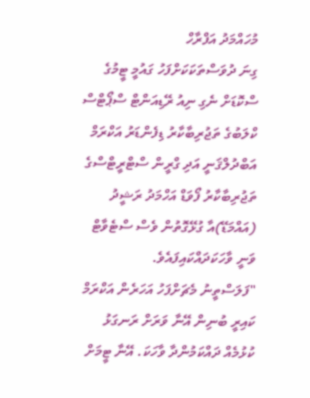މުހައްމަދު އަފްރާހް
ގިނަ ދުވަސްތަކަކަށްފަހު ގައުމީ ޓީމުގެ ސްކޮޑަށް ނެގި ނިއު ރޭޑިއަންޓް ސްޕޯޓްސް ކްލަބުގެ ތަޖުރިބާކާރު ޑިފެންޑަރު އަކްރަމް އަބްދުލްޤަނީ އަދި ގްރީން ސްޓްރީޓްސްގެ ތަޖުރިބާކާރު ފޯވަޑް އަހްމަދު ރަޝީދު (އައްމަޑޭ)އާ ގުޅޭގޮތުން ވެސް ސްޓެވާޓް ވަނީ ވާހަކަދައްކައިފައެވެ.
"ފަލަސްތީނު މެޗަށްފަހު އަހަރެން އަކްރަމް ކައިރީ ބުނިން އޭނާ ވަރަށް ރަނގަޅު ކުޅުމެއް ދައްކަމުންދާ ވާހަކަ. އޭނާ ޓީމަށް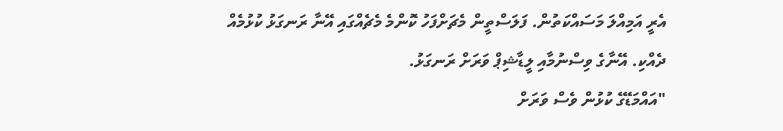އެރީ އަމިއްލަ މަސައްކަތުން. ފަލަސްތީން މެޗަށްފަހު ކޮންމެ މެޗެއްގައި އޭނާ ރަނގަޅު ކުޅުމެއް ދެއްކި. އޭނާގެ ވިސްނުމާއި ލީޑާޝިޕް ވަރަށް ރަނގަޅު.
"އައްމަޑޭގެ ކުޅުން ވެސް ވަރަށް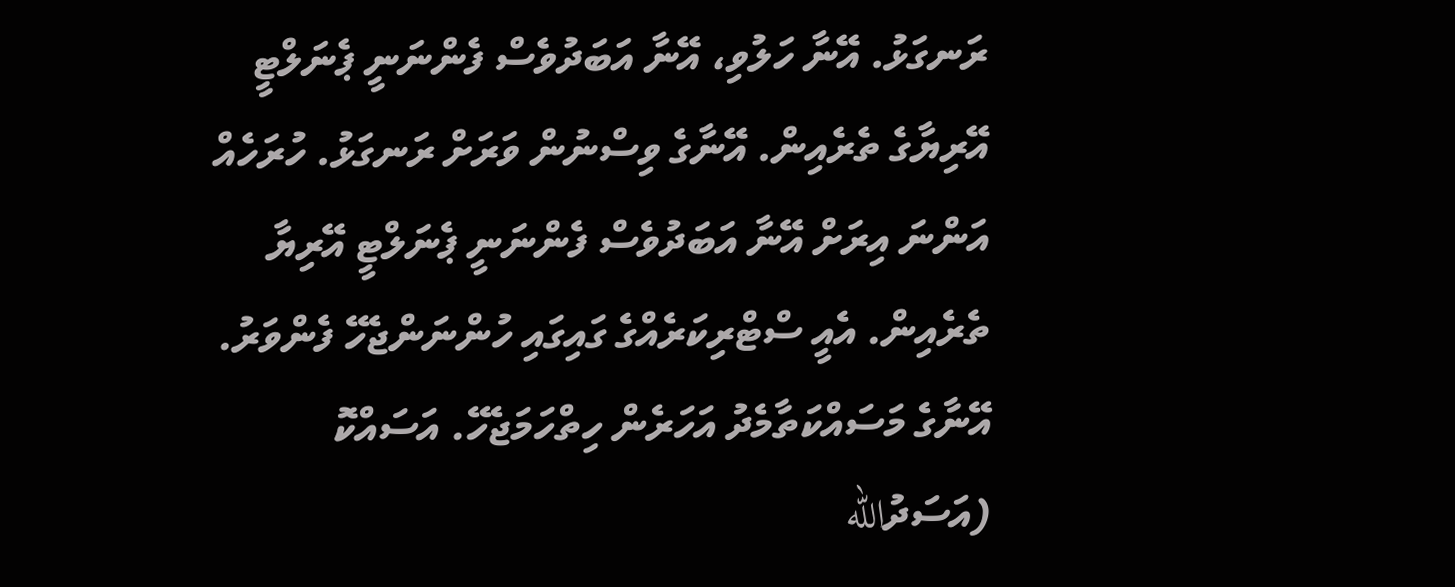ރަނގަޅު. އޭނާ ހަލުވި، އޭނާ އަބަދުވެސް ފެންނަނީ ޕެނަލްޓީ އޭރިޔާގެ ތެރެއިން. އޭނާގެ ވިސްނުން ވަރަށް ރަނގަޅު. ހުރަހެއް އަންނަ އިރަށް އޭނާ އަބަދުވެސް ފެންނަނީ ޕެނަލްޓީ އޭރިޔާ ތެރެއިން. އެއީ ސްޓްރިކަރެއްގެ ގައިގައި ހުންނަންޖެހޭ ފެންވަރު. އޭނާގެ މަސައްކަތާމެދު އަހަރެން ހިތްހަމަޖެހޭ. އަސައްކޮ (އަސަދުالله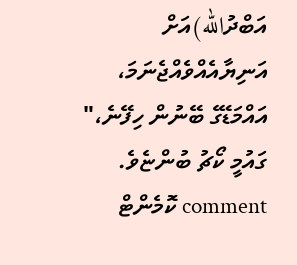އަބްދުالله)އަށް އަނިޔާއެއްވެއްޖެނަމަ، އައްމަޑޭގެ ބޭނުން ހިފޭނެ،" ގައުމީ ކޯޗު ބުންޏެވެ.
comment ކޮމެންޓް